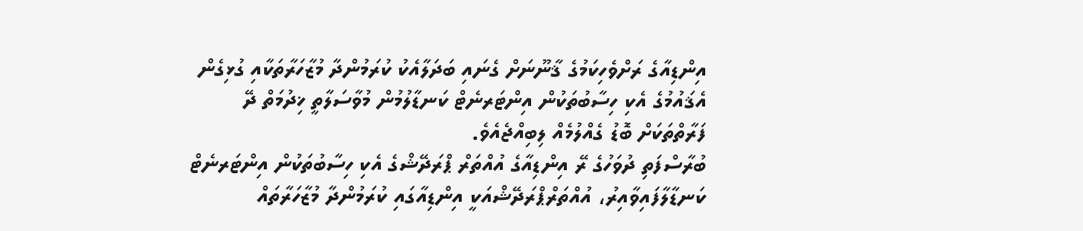އިންޑިއާގެ ރަށްވެހިކަމުގެ ޤާނޫނަށް ގެނައި ބަދަލާއެކު ކުރަމުންދާ މުޒާހަރާތަކާއި ގުޅިގެން އެޤައުމުގެ އެކި ހިސާބުތަކުން އިންޓަރނެޓް ކަނޑާލުމުން މުވާސަލާތީ ޚިދުމަތް ދޭ ފަރާތްތަކަށް ބޮޑު ގެއްލުމެއް ލިބިއްޖެއެވެ.
ބުރާސްފަތި ދުވަހުގެ ރޭ އިންޑިއާގެ އުއްތަރް ޕްރަދޭޝްގެ އެކި ހިސާބުތަކުން އިންޓަރނެޓް ކަނޑާލާފައިވާއިރު، އުއްތަރްޕްރަދޭޝްއަކީ އިންޑިއާގައި ކުރަމުންދާ މުޒާހަރާތައް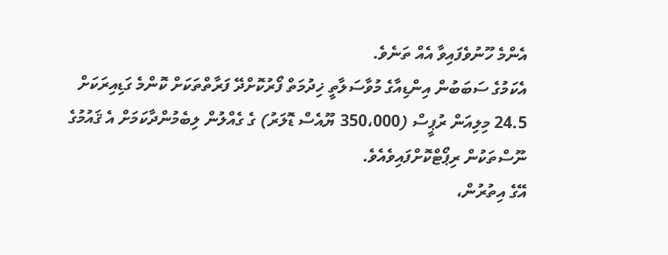އެންމެ ހޫނުވެފައިވާ އެއް ތަނެވެ.
އެކަމުގެ ސަބަބުން އިންޑިއާގެ މުވާސަލާތީ ޚިދުމަތް ފޯރުކޮށްދޭ ފަރާތްތަކަށް ކޮންމެ ގަޑިއިރަކަށް 24.5 މިލިއަން ރުޕީސް (350،000 ޔޫއެސް ޑޮލަރު) ގެ ގެއްލުން ލިބެމުންދާކަމަށް އެ ޤައުމުގެ ނޫސްތަކުން ރިޕޯޓްކޮށްފައިވެއެވެ.
އޭގެ އިތުރުން،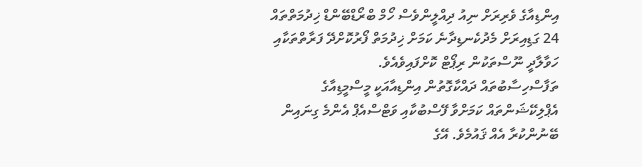އިންޑިއާގެ ވެރިރަށް ނިއު ދިއްލީންވެސް ހޯމް ބްރޯޑްބޭންޑް ޚިދުމަތްތައް 24 ގަޑިއިރަށް މެދުކެނޑިދާނެ ކަމަށް ޚިދުމަތް ފޯރުކޮށްދޭ ފަރާތްތަކާއި ހަވާލާދީ ނޫސްތަކުން ރިޕޯޓް ކޮށްފައިވެއެވެ.
ތަފާސްހިސާބުތައް ދައްކާގޮތުން އިންޑިއާއަކީ މީސްމީޑިއާގެ އެޕްލިކޭޝަންތައް ކަމަށްވާ ފޭސްބުކާއި ވަޓްސްއެޕް އެންމެ ގިނައިން ބޭނުންކުރާ އެއް ޤައުމެވެ. އޭގެ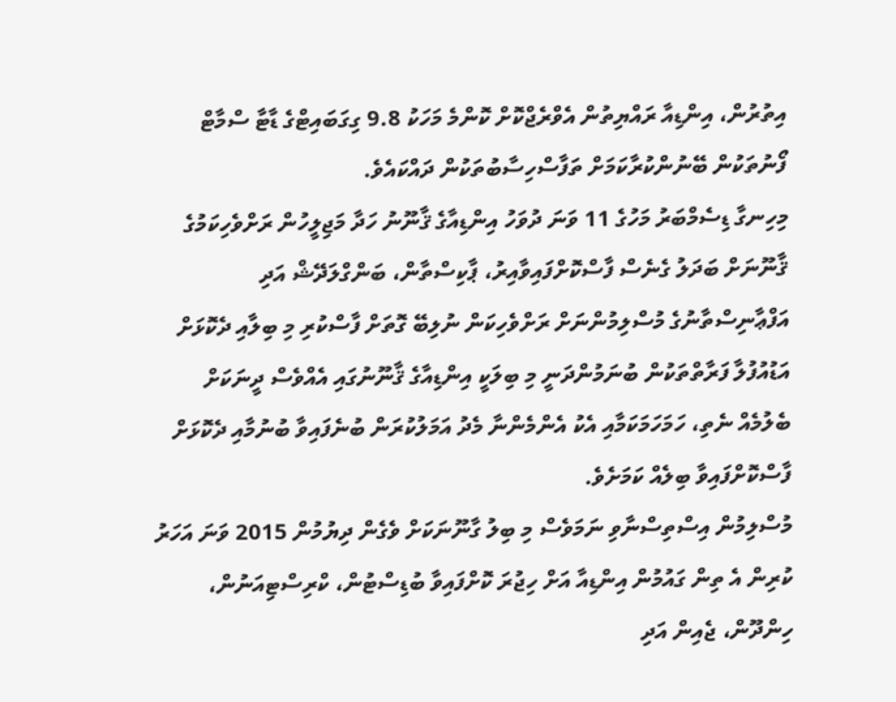އިތުރުން، އިންޑިއާ ރައްޔިތުން އެވްރެޖްކޮށް ކޮންމެ މަހަކު 9.8 ގިގަބައިޓްގެ ޑާޓާ ސްމާޓް ފޯނުތަކުން ބޭނުންކުރާކަމަށް ތަފާސްހިސާބުތަކުން ދައްކައެވެ.
މިހިނގާ ޑިސެމްބަރު މަހުގެ 11 ވަނަ ދުވަހު އިންޑިއާގެ ޤާނޫނު ހަދާ މަޖިލީހުން ރަށްވެހިކަމުގެ ޤާނޫނަށް ބަދަލު ގެނެސް ފާސްކޮށްފައިވާއިރު، ޕާކިސްތާން، ބަންގްލަދޭޝް އަދި އަފްޢާނިސްތާނުގެ މުސްލިމުންނަށް ރަށްވެހިކަން ނުލިބޭ ގޮތަށް ފާސްކުރި މި ބިލާއި ދެކޮޅަށް އަޑުއުފުލާ ފަރާތްތަކުން ބުނަމުންދަނީ މި ބިލަކީ އިންޑިއާގެ ޤާނޫނުގައި އެއްވެސް ދީނަކަށް ބެލުމެއް ނެތި، ހަމަހަމަކަމާއި އެކު އެންމެންނާ މެދު އަމަލުކުރަން ބުނެފައިވާ ބުނުމާއި ދެކޮޅަށް ފާސްކޮށްފައިވާ ބިލެއް ކަމަށެވެ.
މުސްލިމުން އިސްތިސްނާވި ނަމަވެސް މި ބިލު ގާނޫނަކަށް ވެގެން ދިޔުމުން 2015 ވަނަ އަހަރު ކުރިން އެ ތިން ގައުމުން އިންޑިއާ އަށް ހިޖުރަ ކޮށްފައިވާ ބުޑިސްޓުން، ކްރިސްޓިއަނުން، ހިންދޫން، ޖެއިން އަދި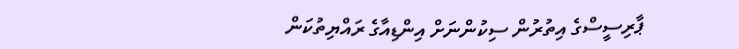ޕާރިސީސްގެ އިތުރުން ސިކުންނަށް އިންޑިއާގެ ރައްޔިތުކަން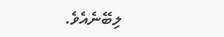ލިބޭނެއެވެ.